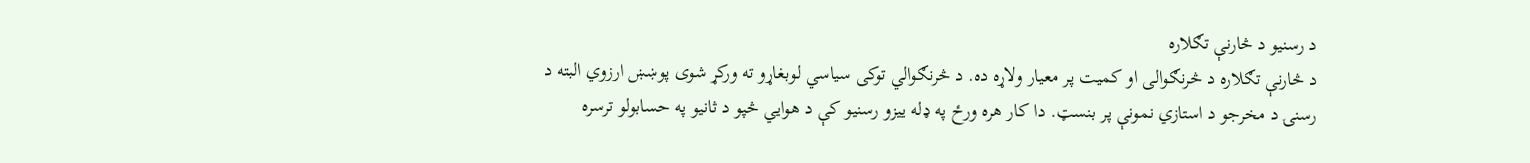د رسنيو د څارنې تګلاره
د څارنې تګلاره د څرنګوالی او کميت پر معيار ولاړه ده. د څرنګوالي توکی سياسي لوبغاړو ته ورکړ شوی پوښښ ارزوي البته د رسنۍ د مخرجو د استازي نمونې پر بنسټ. دا کار هره ورځ په ډله ييزو رسنيو کې د هوايي څپو د ثانيو په حسابولو ترسره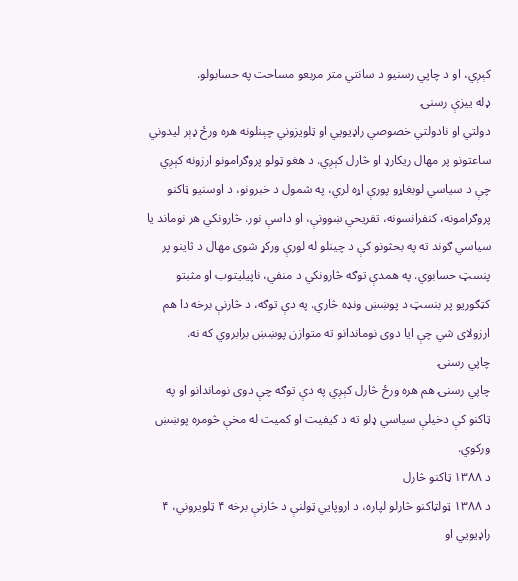کېږي، او د چاپي رسنيو د سانتي متر مربعو مساحت په حسابولو.
ډله ييزې رسنۍ
دولتي او نادولتي خصوصي راډيويي او ټلويزوني چېنلونه هره ورځ ډېر ليدوني ساعتونو پر مهال ريکارډ او څارل کېږي. د هغو ټولو پروګرامونو ارزونه کېږي چې د سياسي لوبغاړو پورې اړه لري، په شمول د خبرونو، د اوسنيو ټاکنو پروګرامونه، کنفرانسونه، تفريحي ښوونې، او داسې نور. څارونکي هر نوماند يا سياسي ګوند ته په بحثونو کې د چينلو له لورې ورکړ شوی مهال د ثاينو پر پنسټ حسابوي. په همدې توګه څارونکي د منفي، ناپيليتوب او مثبتو کټګوريو پر بنسټ د پوښښ ونډه څاري. په دې توګه، د څارنې برخه دا هم ارزولای شي چې ايا دوی نوماندانو ته متوازن پوښښ برابروي که نه.
چاپي رسنۍ
چاپي رسنۍ هم هره ورځ څارل کېږي په دې توګه چې دوی نوماندانو او په ټاکنو کې دخيلې سياسي ډلو ته د کيفيت او کميت له مخې څومره پوښښ ورکوي.
د ۱۳۸۸ ټاکنو څارل
د ۱۳۸۸ ټولټاکنو څارلو لپاره، د اروپايي ټولنې د څارنې برخه ۴ ټلويروني، ۴ راډيويي او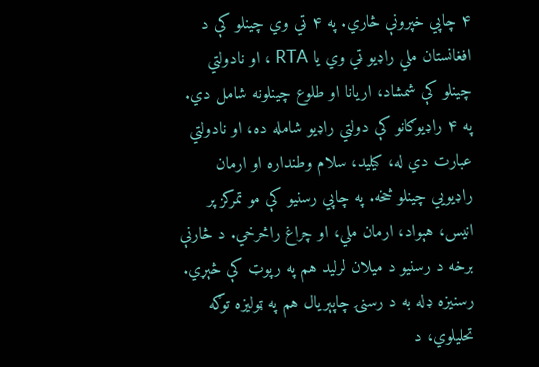۴ چاپي خپرونې څاري. په ۴ ټي وي چينلو کې د افغانستان ملي راډيو ټي وي يا RTA ، او نادولتي چينلو کې شمشاد، اريانا او طلوع چينلونه شامل دي. په ۴ راډيوګانو کې دولتي راډيو شامله ده، او نادولتي عبارت دي له، کيليد، سلام وطنداره او ارمان راډيويي چينلو څخه. په چاپي رسنيو کې مو تمرکز پر انيس، هېواد، ارمان ملي، او چراغ راڅرخي. د څارنې برخه د رسنيو د ميلان لرليد هم په رپوټ کې څېړي.
رسنيزه ډله به د رسنۍ چاپېريال هم په ټوليزه توګه تحليلوي، د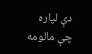دې لپاره چې مالومه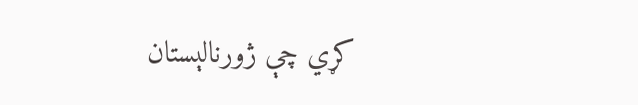کړي چې ژورنالېستان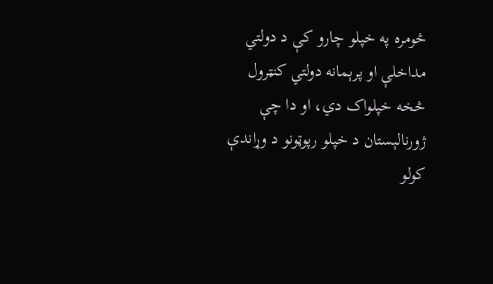څومره په خپلو چارو کې د دولتي مداخلې او پرېمانه دولتي کنټرول څخه خپلواک دي، او دا چې ژورنالېستان د خپلو رپوټونو د وړاندې کولو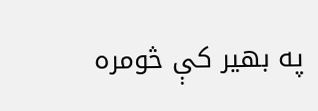په بهير کې څومره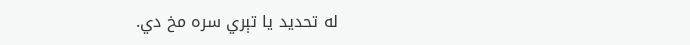له تحديد يا تېري سره مخ دي.